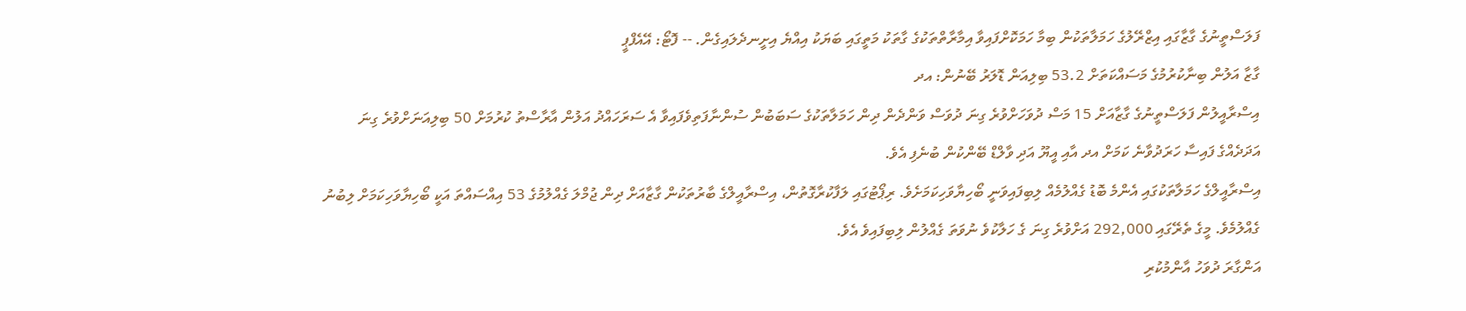ފަލަސްތީނުގެ ގާޒާގައި އިޒްރޭލުގެ ހަމަލާތަކުން ބިމާ ހަމަކޮށްފައިވާ އިމާރާތްތަކުގެ ގާތަކު މަތީގައި ބަޔަކު އިއްޔެ އިށީނދެލައިގެން. -- ފޮޓޯ: އޭއެފްޕީ
ގާޒާ އަލުން ބިނާކުރުމުގެ މަސައްކަތަށް 53.2 ބިލިއަން ޑޮލަރު ބޭނުން: އދ
އިސްރާއީލުން ފަލަސްތީނުގެ ގާޒާއަށް 15 މަސް ދުވަހަށްވުރެ ގިނަ ދުވަސް ވަންދެން ދިން ހަމަލާތަކުގެ ސަބަބުން ސުންނާފަތިވެފައިވާ އެ ސަރަހައްދު އަލުން އާރާސްތު ކުރުމަށް 50 ބިލިއަނަށްވުރެ ގިނަ އަދަދެއްގެ ފައިސާ ހަރަދުވާނެ ކަމަށް އދ އާއި އީޔޫ އަދި ވާލްޑް ބޭންކުން ބުނެފި އެވެ.
އިސްރާއީލްގެ ހަމަލާތަކުގައި އެންމެ ބޮޑު ގެއްލުމެއް ލިބިފައިވަނީ ބޯހިޔާވަހިކަމަށެވެ. ރިޕޯޓުގައި ލަފާކުރާގޮތުން، އިސްރާއީލްގެ ބާރުތަކުން ގާޒާއަށް ދިން ޖުމްލަ ގެއްލުމުގެ 53 އިއްސައްތަ އަކީ ބޯހިޔާވަހިކަމަށް ލިބުނު ގެއްލުމެވެ. މީގެ ތެރޭގައި 292,000 އަށްވުރެ ގިނަ ގެ ހަލާކުވެ ނުވަތަ ގެއްލުން ލިބިފައިވެ އެވެ.
އަންގާރަ ދުވަހު އާންމުކުރި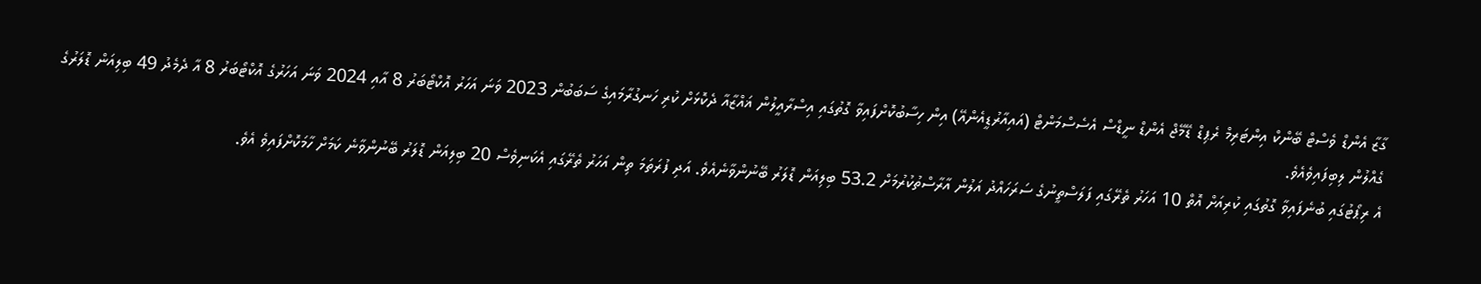ގާޒާ އެންޑް ވެސްޓް ބޭންކް އިންޓަރިމް ރެޕިޑް ޑޭމޭޖް އެންޑް ނީޑްސް އެސެސްމަންޓް (އައިއާރުޑީއެންއޭ) އިން ހިސާބުކޮށްފައިވާ ގޮތުގައި އިސްރާއީލުން ޣައްޒާއާ ދެކޮޅަށް ކުރި ހަނގުރާމައިގެ ސަބަބުން 2023 ވަނަ އަހަރު އޮކްޓޯބަރު 8 އާއި 2024 ވަނަ އަހަރުގެ އޮކްޓޯބަރު 8 އާ ދެމެދު 49 ބިލިއަން ޑޮލަރުގެ ގެއްލުން ލިބިފައިވެއެވެ.
އެ ރިޕޯޓުގައި ބުނެފައިވާ ގޮތުގައި ކުރިއަށް އޮތް 10 އަހަރު ތެރޭގައި ފަލަސްތީނުގެ ސަރަހައްދު އަލުން އާރާސްތުކުރުމަށް 53.2 ބިލިއަން ޑޮލަރު ބޭނުންވާނެއެވެ. އަދި ފުރަތަމަ ތިން އަހަރު ތެރޭގައި އެކަނިވެސް 20 ބިލިއަން ޑޮލަރު ބޭނުންވާނެ ކަމަށް ހާމަކޮށްފައިވެ އެވެ.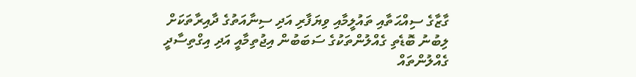ގާޒާގެ ސިއްޙަތާއި ތައުލީމާއި ވިޔަފާރި އަދި ސިނާއަތުގެ ދާއިރާތަކަށް ލިބުނު ބޮޑެތި ގެއްލުންތަކުގެ ސަބަބުން އިޖުތިމާއީ އަދި އިގްތިސާދީ ގެއްލުންތައް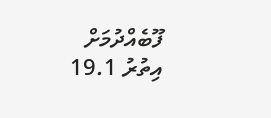ފޫބެއްދުމަށް އިތުރު 19.1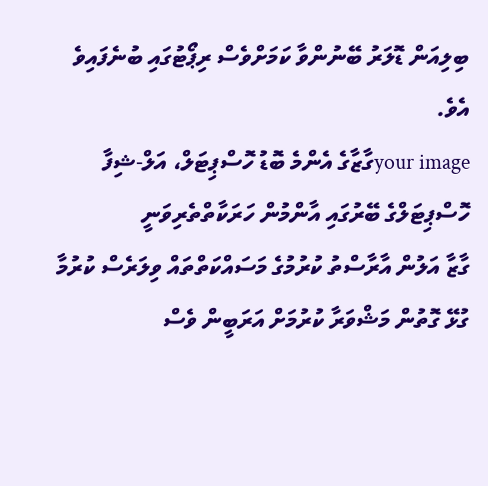ބިލިއަން ޑޮލަރު ބޭނުންވާ ކަމަށްވެސް ރިޕޯޓުގައި ބުނެފައިވެ އެވެ.
your imageގާޒާގެ އެންމެ ބޮޑު ހޮސްޕިޓަލް، އަލް-ޝިފާ ހޮސްޕިޓަލްގެ ބޭރުގައި އާންމުން ހަރަކާތްތެރިވަނީ
ގާޒާ އަލުން އާރާސްތު ކުރުމުގެ މަސައްކަތްތައް ވިލަރެސް ކުރުމާ ގުޅޭ ގޮތުން މަޝްވަރާ ކުރުމަށް އަރަބީން ވެސް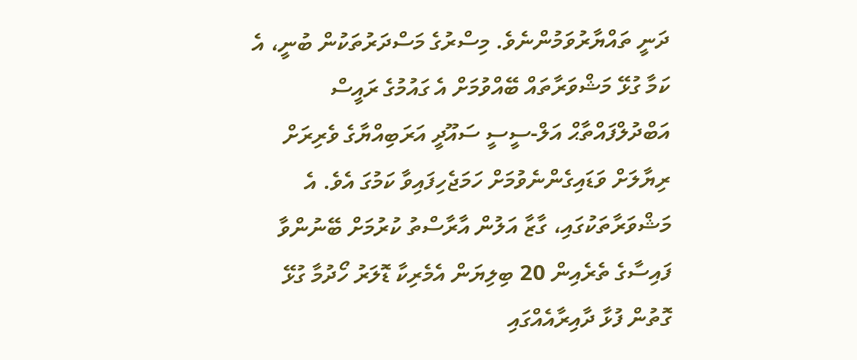ދަނީ ތައްޔާރުވަމުންނެވެ. މިސްރުގެ މަސްދަރުތަކުން ބުނީ، އެ ކަމާ ގުޅޭ މަޝްވަރާތައް ބޭއްވުމަށް އެ ގައުމުގެ ރައީސް އަބްދުލްފައްތާޙް އަލް-ސީސީ ސައޫދީ އަރަބިއްޔާގެ ވެރިރަށް ރިޔާލަށް ވަޑައިގެންނެވުމަށް ހަމަޖެހިފައިވާ ކަމުގަ އެވެ. އެ މަޝްވަރާތަކުގައި، ގާޒާ އަލުން އާރާސްތު ކުރުމަށް ބޭނުންވާ ފައިސާގެ ތެރެއިން 20 ބިލިޔަން އެމެރިކާ ޑޮލަރު ހޯދުމާ ގުޅޭ ގޮތުން ފުޅާ ދާއިރާއެއްގައި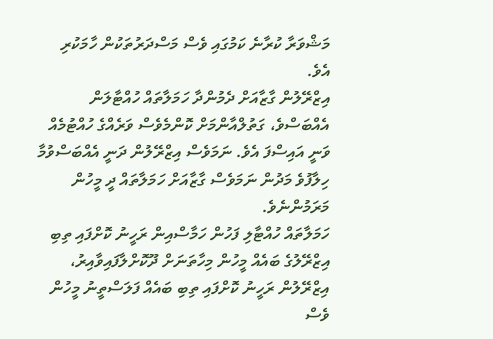މަޝްވަރާ ކުރާނެ ކަމުގައި ވެސް މަސްދަރުތަކުން ހާމަކުރި އެވެ.
އިޒްރޭލުން ގާޒާއަށް ދެމުންދާ ހަމަލާތައް ހުއްޓާލަން އެއްބަސްވެ، ގަތުލްއާންމަށް ކޮންމެވެސް ވަރެއްގެ ހުއްޓުމެއް ވަނީ އައިސްފަ އެވެ. ނަމަވެސް އިޒްރޭލުން ދަނީ އެއްބަސްވުމާ ހިލާފުވެ މަދުން ނަމަވެސް ގާޒާއަށް ހަމަލާތައް ދީ މީހުން މަރަމުންނެވެ.
ހަމަލާތައް ހުއްޓާލި ފަހުން ހަމާސްއިން ރަހީނު ކޮށްފައި ތިބި އިޒްރޭލުގެ ބައެއް މީހުން މިހާތަނަށް ދޫކޮށްލާފައިވާއިރު، އިޒްރޭލުން ރަހީނު ކޮށްފައި ތިބި ބައެއް ފަލަސްތީނު މީހުން ވެސް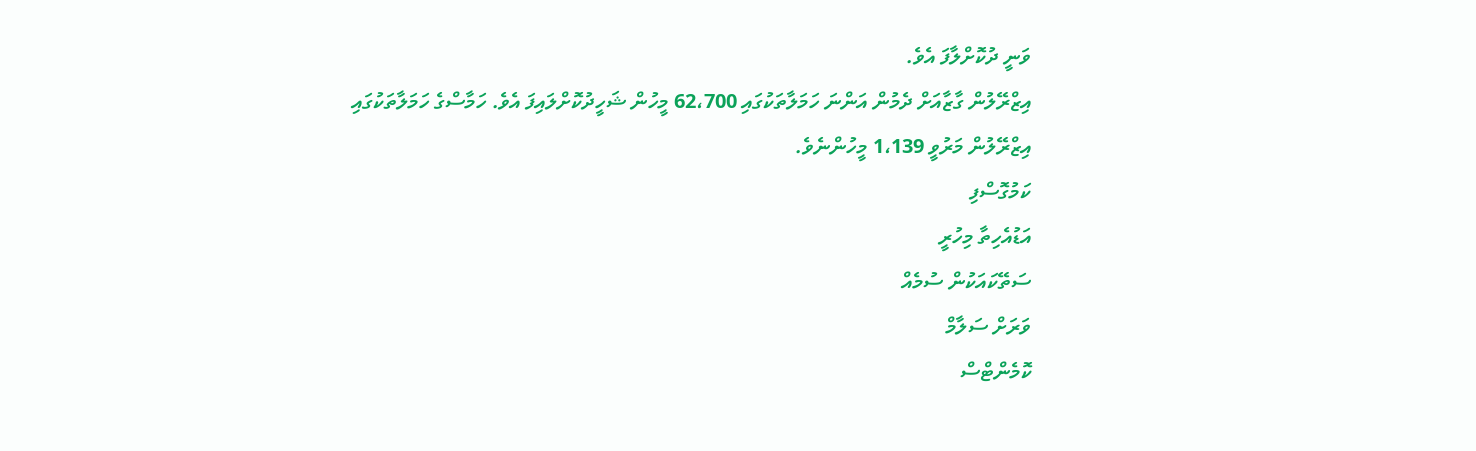ވަނީ ދުކޮށްލާފަ އެވެ.
އިޒްރޭލުން ގާޒާއަށް ދެމުން އަންނަ ހަމަލާތަކުގައި 62،700 މީހުން ޝަހީދުކޮށްލައިފަ އެވެ. ހަމާސްގެ ހަމަލާތަކުގައި އިޒްރޭލުން މަރުވީ 1،139 މީހުންނެވެ.
ކަމުގޮސްފި
އަޑުއެހިތާ މިހުރީ
ސަތޭކައަކުން ސުމެއް
ވަރަށް ސަލާމް
ކޮމެންޓްސް